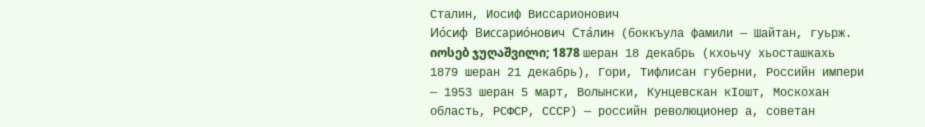Сталин, Иосиф Виссарионович
Ио́сиф Виссарио́нович Ста́лин (боккъула фамили — Шайтан, гуьрж. იოსებ ჯუღაშვილი; 1878 шеран 18 декабрь (кхоьчу хьосташкахь 1879 шеран 21 декабрь), Гори, Тифлисан губерни, Российн импери — 1953 шеран 5 март, Волынски, Кунцевскан кӀошт, Москохан область, РСФСР, СССР) — российн революционер а, советан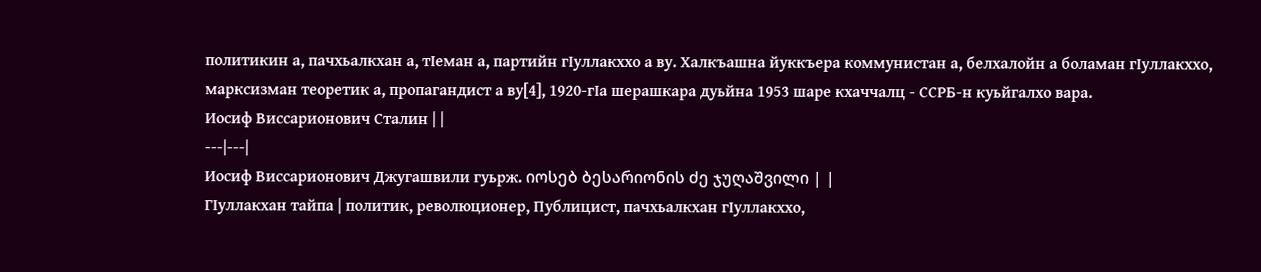политикин а, пачхьалкхан а, тӀеман а, партийн гӀуллакххо а ву. Халкъашна йуккъера коммунистан а, белхалойн а боламан гӀуллакххо, марксизман теоретик а, пропагандист а ву[4], 1920-гӀа шерашкара дуьйна 1953 шаре кхаччалц - ССРБ-н куьйгалхо вара.
Иосиф Виссарионович Сталин | |
---|---|
Иосиф Виссарионович Джугашвили гуьрж. იოსებ ბესარიონის ძე ჯუღაშვილი | |
ГӀуллакхан тайпа | политик, революционер, Публицист, пачхьалкхан гӀуллакххо,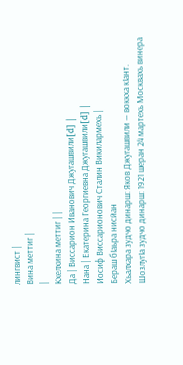лингвист |
Вина меттиг |
|
Кхелхина меттиг | |
Да | Виссарион Иванович Джугашвили[d] |
Нана | Екатерина Георгиевна Джугашвили[d] |
Иосиф Виссарионович Сталин Викилармехь |
Бераш бӀаьра нисйан
Хьалхара зудчо динарш: Яков Джугашвили — воккха кӀант.
ШозлугӀа зудчо динарш: 1921 шеран 24 мартехь Москвахь винера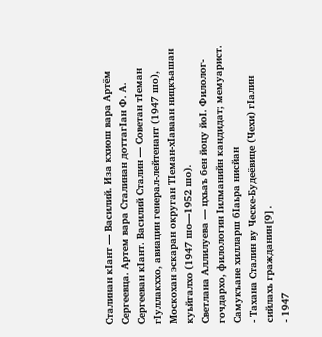Сталинан кӀант — Василий. Иза кхиош вара Артём Сергеевца. Артем вара Сталинан доттагӀан Ф. А. Сергееван кӀант. Василий Сталин — Советан тӀеман гӀуллакххо, авиацин генерал-лейтенант (1947 шо), Москохан эскаран округан ТӀеман-хӀаваан ницкъашан куьйгалхо (1947 шо—1952 шо).
Светлана Аллилуева — цхьаъ бен йоцу йоӀ. Филолог-гочдархо, филологин Ӏилманийн кандидат; мемуарист.
Самукъане хилларш бӀаьра нисйан
- Тахана Сталин ву Ческе-Будеёвице (Чехи) гӀалин сийлахь гражданин[9].
- 1947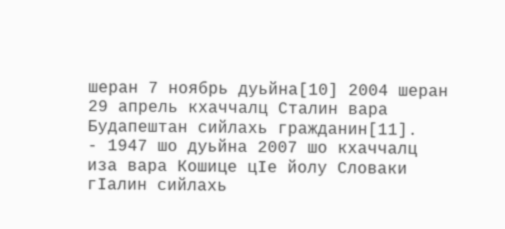шеран 7 ноябрь дуьйна[10] 2004 шеран 29 апрель кхаччалц Сталин вара Будапештан сийлахь гражданин[11].
- 1947 шо дуьйна 2007 шо кхаччалц иза вара Кошице цӀе йолу Словаки гӀалин сийлахь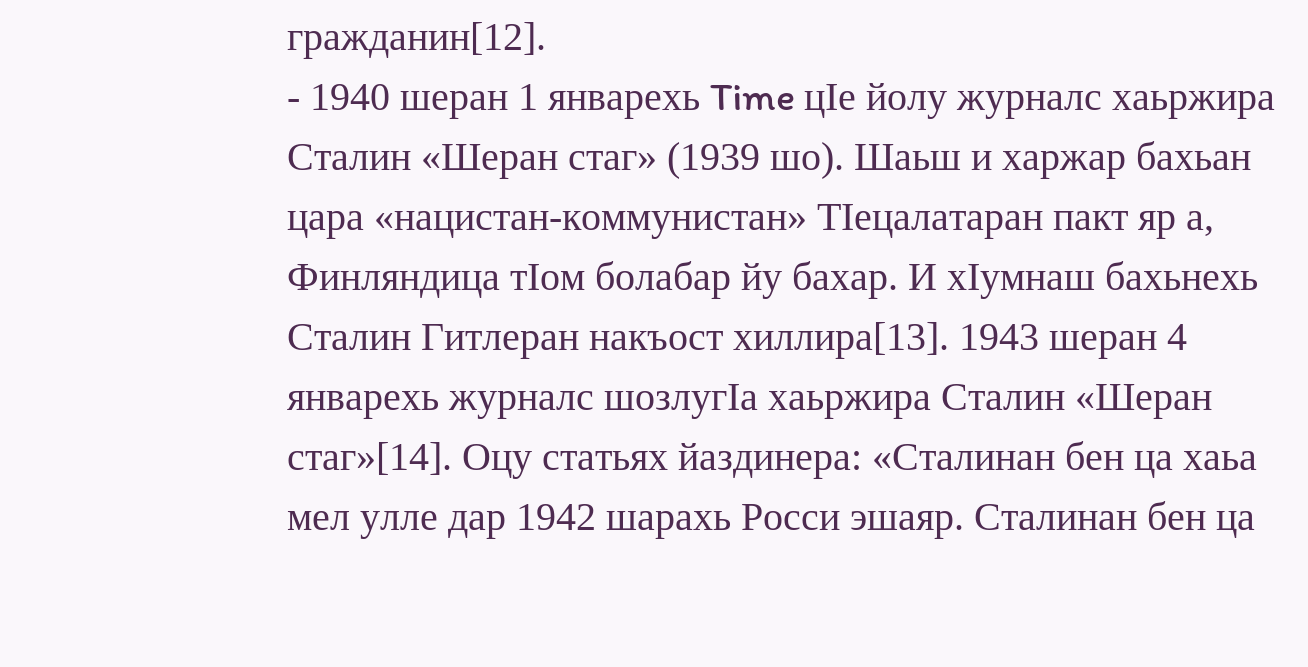гражданин[12].
- 1940 шеран 1 январехь Time цӀе йолу журналс хаьржира Сталин «Шеран стаг» (1939 шо). Шаьш и харжар бахьан цара «нацистан-коммунистан» ТӀецалатаран пакт яр а, Финляндица тӀом болабар йу бахар. И хӀумнаш бахьнехь Сталин Гитлеран накъост хиллира[13]. 1943 шеран 4 январехь журналс шозлугӀа хаьржира Сталин «Шеран стаг»[14]. Оцу статьях йаздинера: «Сталинан бен ца хаьа мел улле дар 1942 шарахь Росси эшаяр. Сталинан бен ца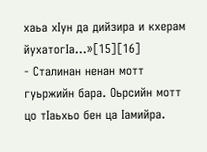хаьа хӀун да дийзира и кхерам йухатогӀа…»[15][16]
- Сталинан ненан мотт гуьржийн бара. Оьрсийн мотт цо тӀаьхьо бен ца Ӏамийра.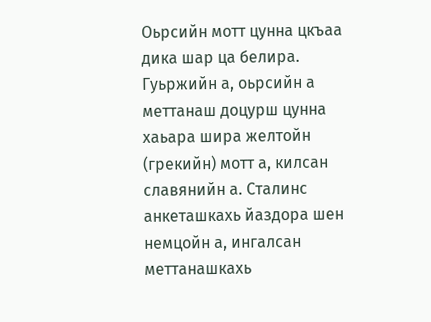Оьрсийн мотт цунна цкъаа дика шар ца белира. Гуьржийн а, оьрсийн а меттанаш доцурш цунна хаьара шира желтойн (грекийн) мотт а, килсан славянийн а. Сталинс анкеташкахь йаздора шен немцойн а, ингалсан меттанашкахь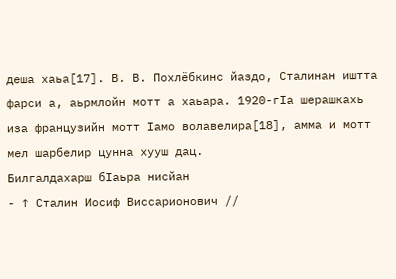деша хаьа[17]. В. В. Похлёбкинс йаздо, Сталинан иштта фарси а, аьрмлойн мотт а хаьара. 1920-гӀа шерашкахь иза французийн мотт Ӏамо волавелира[18], амма и мотт мел шарбелир цунна хууш дац.
Билгалдахарш бӀаьра нисйан
- ↑ Сталин Иосиф Виссарионович //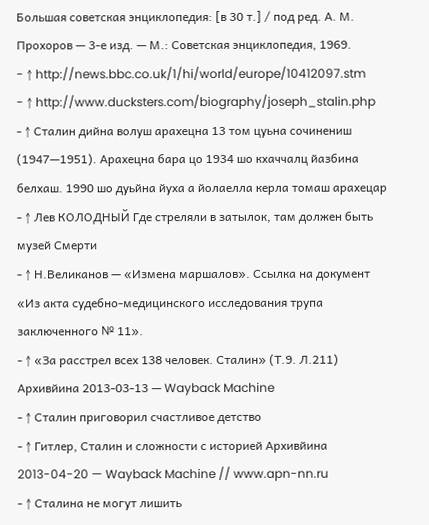Большая советская энциклопедия: [в 30 т.] / под ред. А. М. Прохоров — 3-е изд. — М.: Советская энциклопедия, 1969.
- ↑ http://news.bbc.co.uk/1/hi/world/europe/10412097.stm
- ↑ http://www.ducksters.com/biography/joseph_stalin.php
- ↑ Сталин дийна волуш арахецна 13 том цуьна сочинениш (1947—1951). Арахецна бара цо 1934 шо кхаччалц йазбина белхаш. 1990 шо дуьйна йуха а йолаелла керла томаш арахецар
- ↑ Лев КОЛОДНЫЙ Где стреляли в затылок, там должен быть музей Смерти
- ↑ Н.Великанов — «Измена маршалов». Ссылка на документ «Из акта судебно-медицинского исследования трупа заключенного № 11».
- ↑ «За расстрел всех 138 человек. Сталин» (Т.9. Л.211) Архивйина 2013-03-13 — Wayback Machine
- ↑ Сталин приговорил счастливое детство
- ↑ Гитлер, Сталин и сложности с историей Архивйина 2013-04-20 — Wayback Machine // www.apn-nn.ru
- ↑ Сталина не могут лишить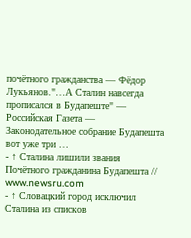почётного гражданства — Фёдор Лукьянов."…А Сталин навсегда прописался в Будапеште" — Российская Газета — Законодательное собрание Будапешта вот уже три …
- ↑ Сталина лишили звания Почётного гражданина Будапешта // www.newsru.com
- ↑ Словацкий город исключил Сталина из списков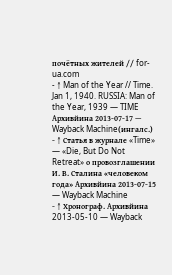почётных жителей // for-ua.com
- ↑ Man of the Year // Time. Jan 1, 1940. RUSSIA: Man of the Year, 1939 — TIME Архивйина 2013-07-17 — Wayback Machine(ингалс.)
- ↑ Статья в журнале «Time» — «Die, But Do Not Retreat» о провозглашении И. В. Сталина «человеком года» Архивйина 2013-07-15 — Wayback Machine
- ↑ Хронограф. Архивйина 2013-05-10 — Wayback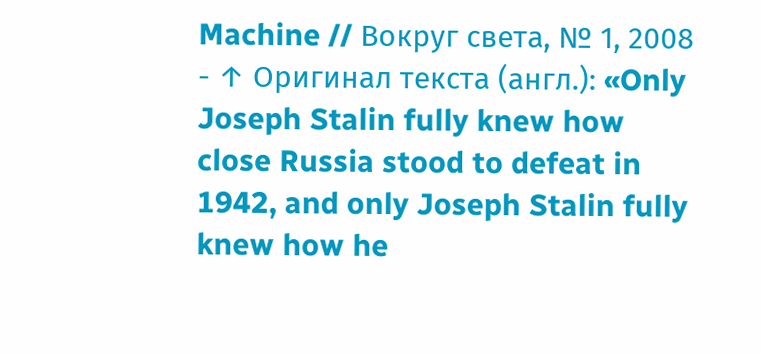Machine // Вокруг света, № 1, 2008
- ↑ Оригинал текста (англ.): «Only Joseph Stalin fully knew how close Russia stood to defeat in 1942, and only Joseph Stalin fully knew how he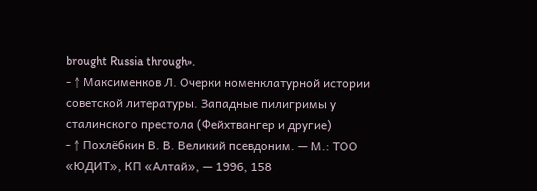brought Russia through».
- ↑ Максименков Л. Очерки номенклатурной истории советской литературы. Западные пилигримы у сталинского престола (Фейхтвангер и другие)
- ↑ Похлёбкин В. В. Великий псевдоним. — М.: ТОО «ЮДИТ», КП «Алтай», — 1996, 158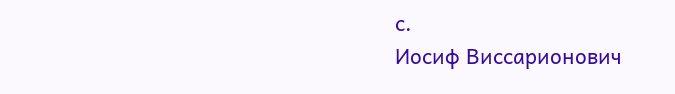с.
Иосиф Виссарионович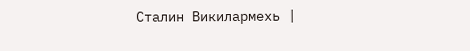Сталин Викилармехь |